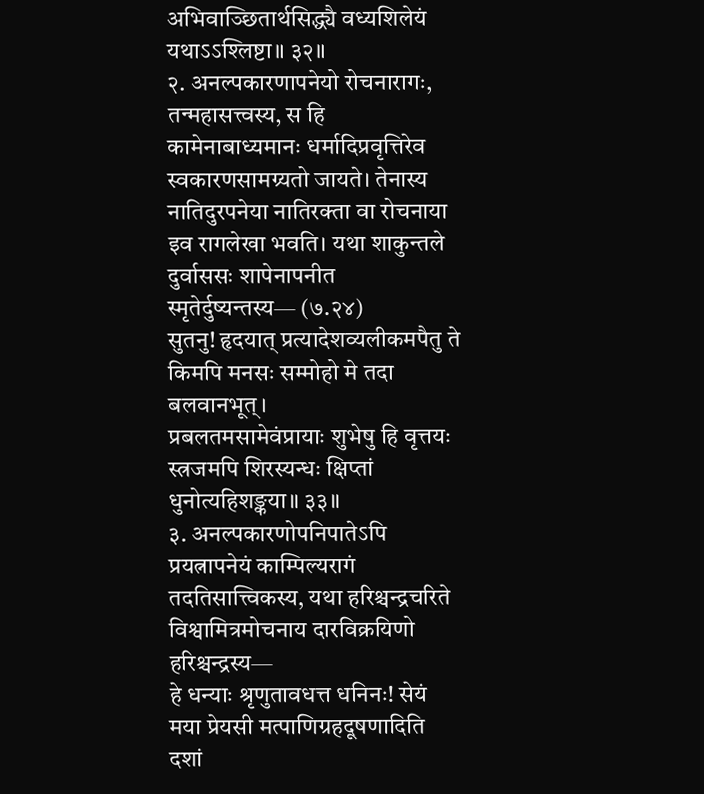अभिवाञ्छितार्थसिद्ध्यै वध्यशिलेयं यथाऽऽश्लिष्टा॥ ३२॥
२. अनल्पकारणापनेयो रोचनारागः, तन्महासत्त्वस्य, स हि कामेनाबाध्यमानः धर्मादिप्रवृत्तिरेव स्वकारणसामग्र्यतो जायते। तेनास्य नातिदुरपनेया नातिरक्ता वा रोचनाया इव रागलेखा भवति। यथा शाकुन्तले दुर्वाससः शापेनापनीत स्मृतेर्दुष्यन्तस्य— (७.२४)
सुतनु! हृदयात् प्रत्यादेशव्यलीकमपैतु ते किमपि मनसः सम्मोहो मे तदा बलवानभूत्।
प्रबलतमसामेवंप्रायाः शुभेषु हि वृत्तयः स्त्रजमपि शिरस्यन्धः क्षिप्तां धुनोत्यहिशङ्कया॥ ३३॥
३. अनल्पकारणोपनिपातेऽपि प्रयत्नापनेयं काम्पिल्यरागं तदतिसात्त्विकस्य, यथा हरिश्चन्द्रचरिते विश्वामित्रमोचनाय दारविक्रयिणो हरिश्चन्द्रस्य—
हे धन्याः श्रृणुतावधत्त धनिनः! सेयं मया प्रेयसी मत्पाणिग्रहदूषणादिति दशां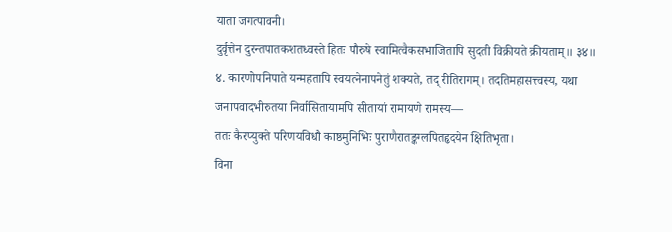याता जगत्पावनी।
दुर्वृत्तेन दुरन्तपातकशतध्वस्ते हितः पौरुषे स्वामित्वैकसभाजितापि सुदती विक्रीयते क्रीयताम्॥ ३४॥
४. कारणोपनिपाते यन्महतापि स्वयत्नेनापनेतुं शक्यते, तद् रीतिरागम्। तदतिमहासत्त्वस्य, यथा जनापवादभीरुतया निर्वासितायामपि सीतायां रामायणे रामस्य—
ततः कैरप्युक्ते परिणयविधौ काष्ठमुनिभिः पुराणैरातङ्कग्लपितहृदयेन क्षितिभृता।
विना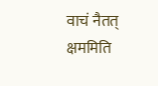वाचं नैतत् क्षममिति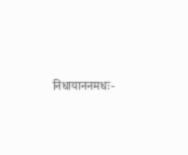निधायाननमधः-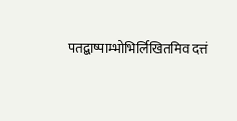पतद्बाष्पाम्भोभिर्लिखितमिव दत्तं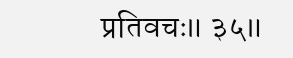प्रतिवचः॥ ३५॥